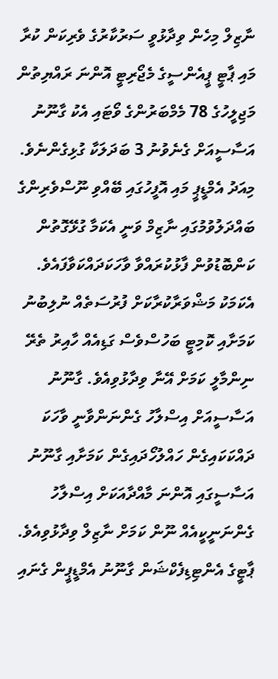ނާޒިލް މިހެން ވިދާޅުވީ ސަރުކާރުގެ ވެރިކަން ކުރާ މައި ޕާޓީ ޕީއެންސީގެ މެޖޯރިޓީ އޮންނަ ރައްޔިތުން މަޖިލީހުގެ 78 މެމްބަރުންގެ ވޯޓައި އެކު ގާނޫނު އަސާސީއަށް ގެނެވުނު 3 ބަދަލަކާ ގުޅިގެންނެވެ.
މިއަދު އެމްޑީޕީ މައި އޮފީހުގައި ބޭއްވި ނޫސްވެރިންގެ ބައްދަލުވުމުގައި ނާޒިމް ވަނީ އެކަމާ ގުޅޭގޮތުން ކަންބޮޑުވުން ފާޅުކުރައްވާ ވާހަކަދައްކަވާފައެވެ.
އެކަމަކު މަޝްވަރާކުރާކަށް ފުރުސަތެއް ނުލިބުނު ކަމަށާއި ކޮމިޓީ ބަހުސްވެސް ގަޑިއެއް ހާއިރު ތެރޭ ނިންމާލީ ކަމަށް އޭނާ ވިދާޅުވިއެވެ. ގާނޫނު އަސާސީއަށް އިސްލާހު ގެންނަންވާނީ ވާހަކަ ދައްކަކައިގެން ހައްލުހޯދައިގެން ކަމަށާއި ގާނޫނު އަސާސީގައި އޮންނަ މާއްދާއަކަށް އިސްލާހު ގެންނަނީކީއެއް ނޫން ކަމަށް ނާޒިލް ވިދާޅުވިއެވެ.
ޕާޓީގެ އެންޓިޑިފެކްޝަން ގާނޫނު އެމްޑީޕީން ގެނައި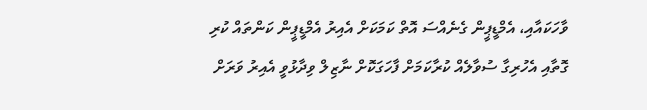ވާހަކައާއި، އެމްޑީޕީން ގެނެއްސަ އޮތް ކަމަކަށް އެއިރު އެމްޑީޕީން ކަންތައް ކުރި ގޮތާއި އެހުރިގާ ސުވާލެއް ކުރާކަމަށް ފާހަގަކޮށް ނާޒިލް ވިދާޅުވީ އެއިރު ވަރަށް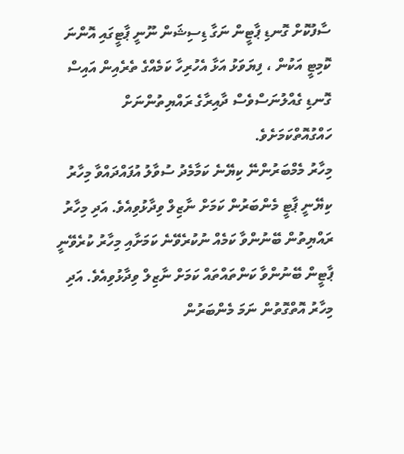ސާފުކޮށް ގޮނޑި ޕާޓީން ނަގާ ޑިސިޝަން ނޫނީ ޕާޓީގައި އޮންނަ ކޮމިޓީ އަކުން ، ފިޔަވަޅު އަޅާ އެހުރިހާ ކަމެއްގެ ތެރެއިން އައިސް ގޮނޑި ގެއްލުނަސްވެސް ދާއިރާގެ ރައްޔިތުންނަށް ހައްގުއޮތްކަމަށެވެ.
މިހާރު މެމްބަރުންނޭ ކިޔޭނެ ކަމާމެދު ސުވާލު އުފައްދައްވާ މިހާރު ކިޔޭނީ ޕާޓީ މެންބަރުން ކަމަށް ނާޒިލް ވިދާޅުވިއެވެ. އަދި މިހާރު ރައްޔިތުން ބޭނުންވާ ކަމެއް ނުކުރެވޭނެ ކަމަށާއި މިހާރު ކުރެވޭނީ ޕާޓީން ބޭނުންވާ ކަންތައްތައް ކަމަށް ނާޒިލް ވިދާޅުވިއެވެ. އަދި މިހާރު އޮތްގޮތުން ނަމަ މެންބަރުން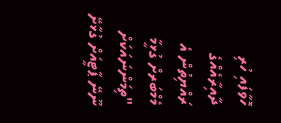ހޮވާފައި ހުރި ދާއިރާއެއްގެ ރައްޔިތުން އެ މެމްބަރށް ގުޅީމާ "ތިމަންނައަކަށް ނޫނޭ ޕާޓީއަށް ގުޅާށޭ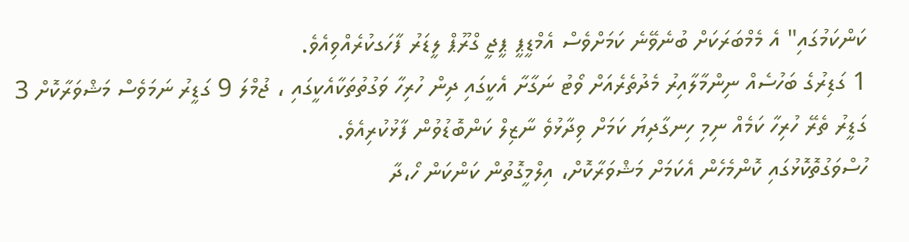ކަންކަމުގައި" އެ މެމްބަރަކަށް ބުނެވޭނެ ކަމަށްވެސް އެމްޑީޕީ ޕީޖީ ގްރޫޕް ލީޑަރު ފާހަގކުރެއްވިއެވެ.
1 ގަޑިރުގެ ބަހުސެއް ނިންމާލާއިރު މެދުތެރެއަށް ވޯޓު ނަގާށާ އެކީގައި ދިން ހުރިހާ ވަގުތުތަކާއެކީގައި ، ޖުމްލަ 9 ގަޑީރު ނަމަވެސް މަޝްވަރާކޮށް 3 ގަޑީރު ތެރޭ ހުރިހާ ކަމެއް ނިމި ހިނގާދިޔަ ކަމަށް ވިދާޅުވެ ނާޒިލް ކަންބޮޑުވުން ފާޅުކުރިއެވެ.
ހުސްވަގުތޮކޮޅުގައި ކޮންމެހެން އެކަމަށް މަޝްވަރާކޮށް، އިލްމީގޮތުން ކަންކަން ހޯ،ދާ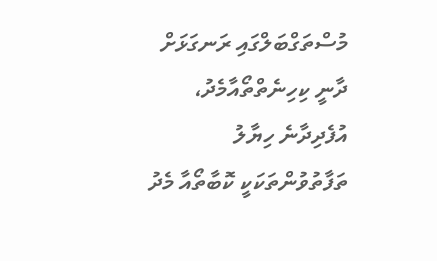މުސްތަގްބަލްގައި ރަނގަޅަށް ދާނީ ކިހިނެތްތޯއާމެދު، އުފެދިދާނެ ހިޔާލު ތަފާތުވުންތަކަކީ ކޮބާތޯއާ މެދު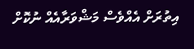އިތުރަށް އެއްވެސް މަޝްވަރާއެއް ނުކޮށް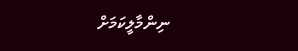ނިންމާލީކަމަށް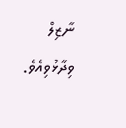ނާޒިލް ވިދާޅުވިއެވެ.